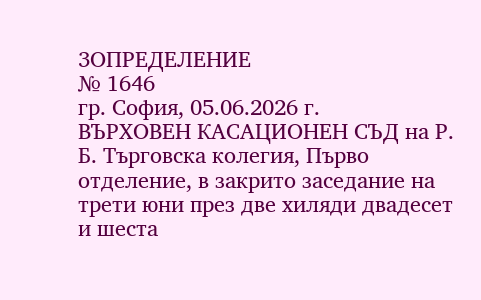3ОПРЕДЕЛЕНИЕ
№ 1646
гр. София, 05.06.2026 г.
ВЪРХОВЕН КАСАЦИОНЕН СЪД на Р. Б. Търговска колегия, Първо отделение, в закрито заседание на трети юни през две хиляди двадесет и шеста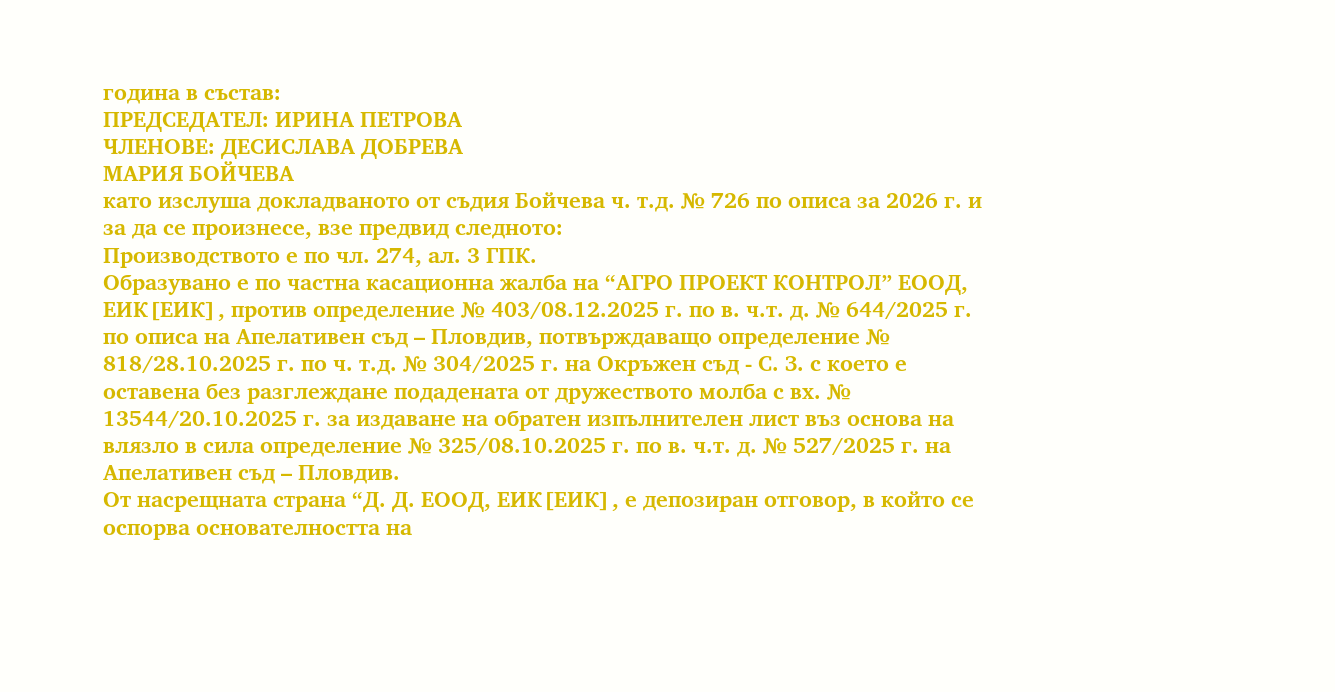година в състав:
ПРЕДСЕДАТЕЛ: ИРИНА ПЕТРОВА
ЧЛЕНОВЕ: ДЕСИСЛАВА ДОБРЕВА
МАРИЯ БОЙЧЕВА
като изслуша докладваното от съдия Бойчева ч. т.д. № 726 по описа за 2026 г. и за да се произнесе, взе предвид следното:
Производството е по чл. 274, ал. 3 ГПК.
Образувано е по частна касационна жалба на “АГРО ПРОЕКТ КОНТРОЛ” ЕООД, ЕИК[ЕИК], против определение № 403/08.12.2025 г. по в. ч.т. д. № 644/2025 г. по описа на Апелативен съд – Пловдив, потвърждаващо определение № 818/28.10.2025 г. по ч. т.д. № 304/2025 г. на Окръжен съд - С. З. с което е оставена без разглеждане подадената от дружеството молба с вх. № 13544/20.10.2025 г. за издаване на обратен изпълнителен лист въз основа на влязло в сила определение № 325/08.10.2025 г. по в. ч.т. д. № 527/2025 г. на Апелативен съд – Пловдив.
От насрещната страна “Д. Д. ЕООД, ЕИК[ЕИК], е депозиран отговор, в който се оспорва основателността на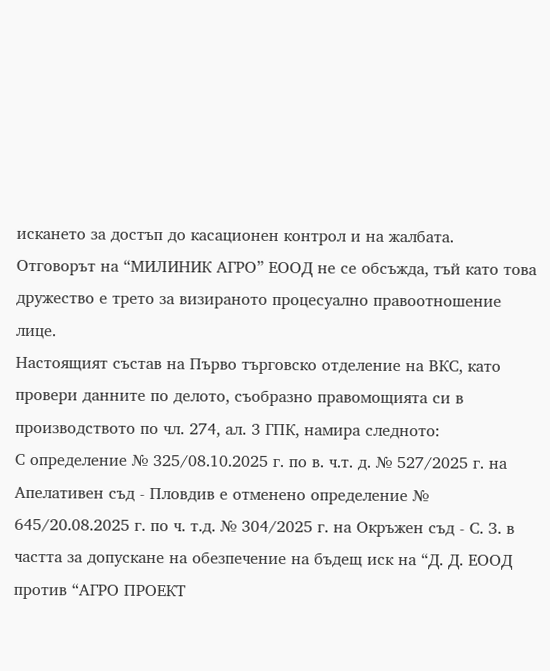искането за достъп до касационен контрол и на жалбата.
Отговорът на “МИЛИНИК АГРО” ЕООД не се обсъжда, тъй като това дружество е трето за визираното процесуално правоотношение лице.
Настоящият състав на Първо търговско отделение на ВКС, като провери данните по делото, съобразно правомощията си в производството по чл. 274, ал. 3 ГПК, намира следното:
С определение № 325/08.10.2025 г. по в. ч.т. д. № 527/2025 г. на Апелативен съд - Пловдив е отменено определение № 645/20.08.2025 г. по ч. т.д. № 304/2025 г. на Окръжен съд - С. З. в частта за допускане на обезпечение на бъдещ иск на “Д. Д. ЕООД против “АГРО ПРОЕКТ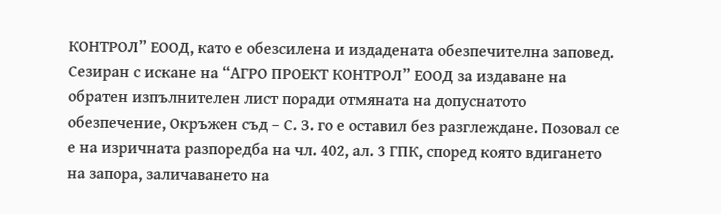КОНТРОЛ” ЕООД, като е обезсилена и издадената обезпечителна заповед.
Сезиран с искане на “АГРО ПРОЕКТ КОНТРОЛ” ЕООД за издаване на обратен изпълнителен лист поради отмяната на допуснатото обезпечение, Окръжен съд – С. З. го е оставил без разглеждане. Позовал се е на изричната разпоредба на чл. 402, ал. 3 ГПК, според която вдигането на запора, заличаването на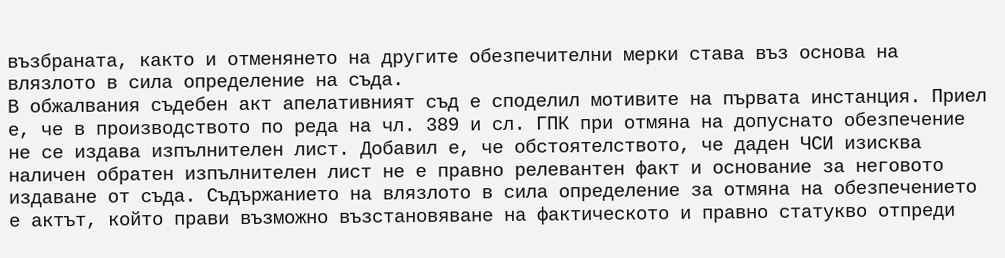възбраната, както и отменянето на другите обезпечителни мерки става въз основа на влязлото в сила определение на съда.
В обжалвания съдебен акт апелативният съд е споделил мотивите на първата инстанция. Приел е, че в производството по реда на чл. 389 и сл. ГПК при отмяна на допуснато обезпечение не се издава изпълнителен лист. Добавил е, че обстоятелството, че даден ЧСИ изисква наличен обратен изпълнителен лист не е правно релевантен факт и основание за неговото издаване от съда. Съдържанието на влязлото в сила определение за отмяна на обезпечението е актът, който прави възможно възстановяване на фактическото и правно статукво отпреди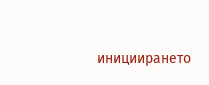инициирането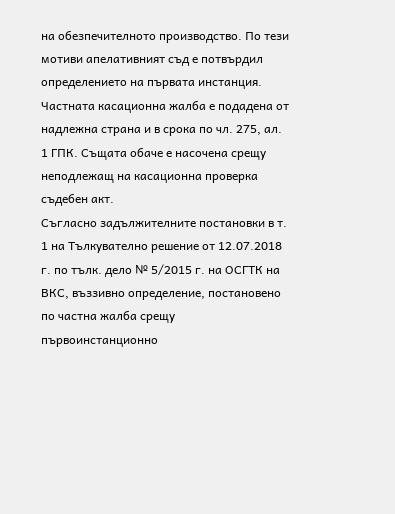на обезпечителното производство. По тези мотиви апелативният съд е потвърдил определението на първата инстанция.
Частната касационна жалба е подадена от надлежна страна и в срока по чл. 275, ал. 1 ГПК. Същата обаче е насочена срещу неподлежащ на касационна проверка съдебен акт.
Съгласно задължителните постановки в т. 1 на Тълкувателно решение от 12.07.2018 г. по тълк. дело № 5/2015 г. на ОСГТК на ВКС, въззивно определение, постановено по частна жалба срещу първоинстанционно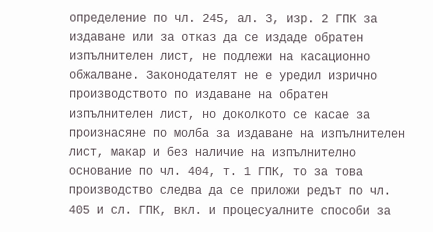определение по чл. 245, ал. 3, изр. 2 ГПК за издаване или за отказ да се издаде обратен изпълнителен лист, не подлежи на касационно обжалване. Законодателят не е уредил изрично производството по издаване на обратен изпълнителен лист, но доколкото се касае за произнасяне по молба за издаване на изпълнителен лист, макар и без наличие на изпълнително основание по чл. 404, т. 1 ГПК, то за това производство следва да се приложи редът по чл. 405 и сл. ГПК, вкл. и процесуалните способи за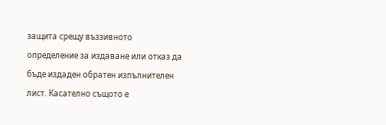защита срещу въззивното определение за издаване или отказ да бъде издаден обратен изпълнителен лист. Касателно същото е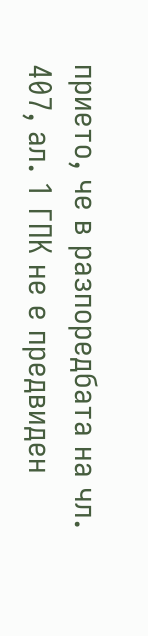прието, че в разпоредбата на чл. 407, ал. 1 ГПК не е предвиден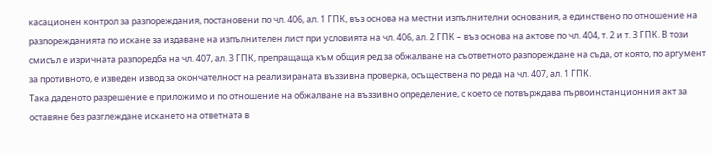касационен контрол за разпореждания, постановени по чл. 406, ал. 1 ГПК, въз основа на местни изпълнителни основания, а единствено по отношение на разпорежданията по искане за издаване на изпълнителен лист при условията на чл. 406, ал. 2 ГПК – въз основа на актове по чл. 404, т. 2 и т. 3 ГПК. В този смисъл е изричната разпоредба на чл. 407, ал. 3 ГПК, препращаща към общия ред за обжалване на съответното разпореждане на съда, от която, по аргумент за противното, е изведен извод за окончателност на реализираната въззивна проверка, осъществена по реда на чл. 407, ал. 1 ГПК.
Така даденото разрешение е приложимо и по отношение на обжалване на въззивно определение, с което се потвърждава първоинстанционния акт за оставяне без разглеждане искането на ответната в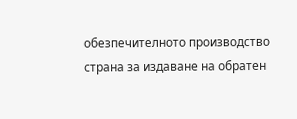обезпечителното производство страна за издаване на обратен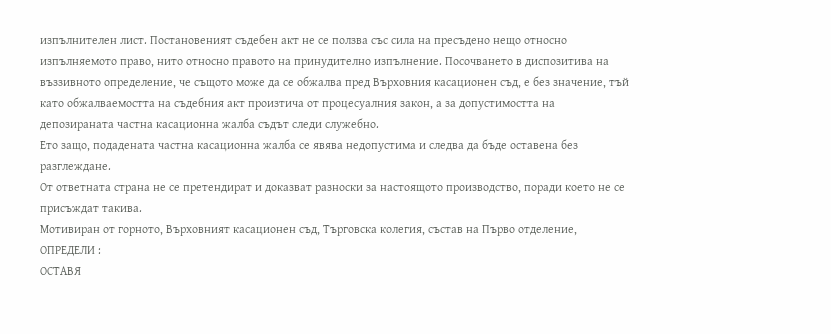изпълнителен лист. Постановеният съдебен акт не се ползва със сила на пресъдено нещо относно изпълняемото право, нито относно правото на принудително изпълнение. Посочването в диспозитива на въззивното определение, че същото може да се обжалва пред Върховния касационен съд, е без значение, тъй като обжалваемостта на съдебния акт произтича от процесуалния закон, а за допустимостта на депозираната частна касационна жалба съдът следи служебно.
Ето защо, подадената частна касационна жалба се явява недопустима и следва да бъде оставена без разглеждане.
От ответната страна не се претендират и доказват разноски за настоящото производство, поради което не се присъждат такива.
Мотивиран от горното, Върховният касационен съд, Търговска колегия, състав на Първо отделение,
ОПРЕДЕЛИ :
ОСТАВЯ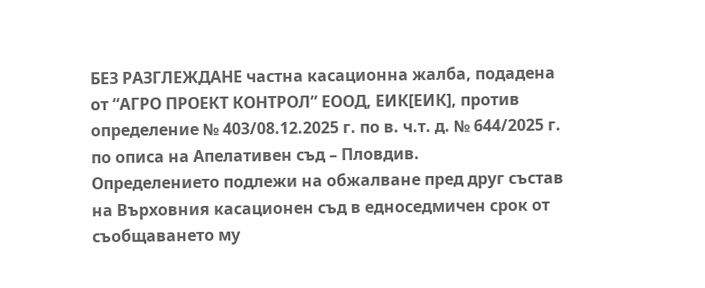БЕЗ РАЗГЛЕЖДАНЕ частна касационна жалба, подадена от “АГРО ПРОЕКТ КОНТРОЛ” ЕООД, ЕИК[ЕИК], против определение № 403/08.12.2025 г. по в. ч.т. д. № 644/2025 г. по описа на Апелативен съд – Пловдив.
Определението подлежи на обжалване пред друг състав на Върховния касационен съд в едноседмичен срок от съобщаването му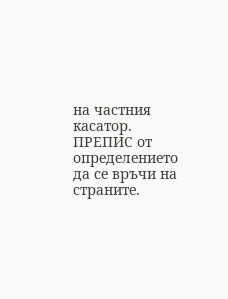на частния касатор.
ПРЕПИС от определението да се връчи на страните.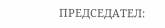ПРЕДСЕДАТЕЛ: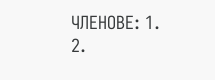ЧЛЕНОВЕ: 1. 2.